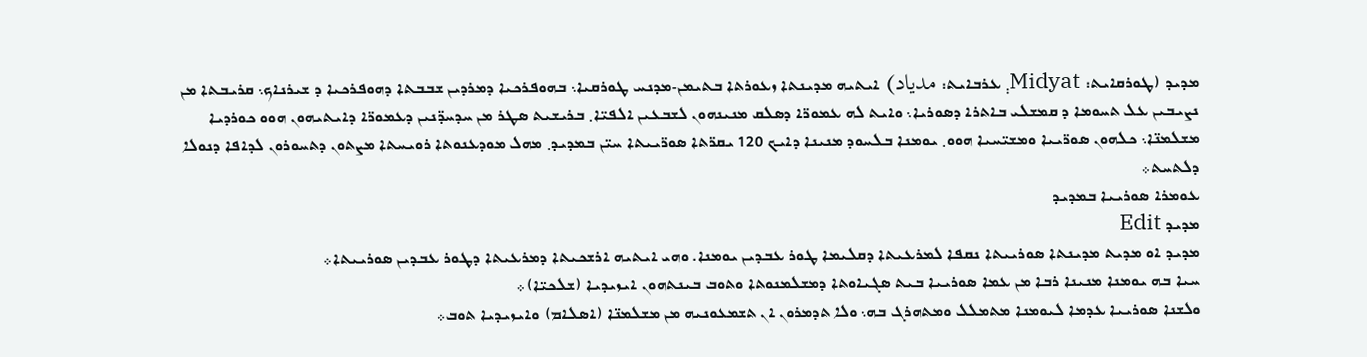ܡܕܝܕ (ܛܘܪܩܐܝܬ: Midyat܄ ܥܪܒܐܝܬ: مدياد) ܐܝܬܝܗ ܡܕܝܢܬܐ ܙܥܘܪܬܐ ܒܬܝܡܢ-ܡܕܢܚ ܛܘܪܩܝܐ܆ ܒܗܘܦܪܟܝܐ ܕܡܪܕܝܢ ܫܒܒܬܐ ܕܗܘܦܪܟܝܐ ܕ ܫܝܪܢܐܟ܆ ܩܪܝܒܬܐ ܡܢ ܢܨܝܒܝܢ ܥܠ ܬܚܘܡܐ ܕ ܩܡܫܠܝ ܒܐܬܪܐ ܕܣܘܪܝܐ܆ ܘܐܝܬ ܠܗ ܥܡܘܪ̈ܐ ܕܣܠܩ ܡܢܝܢܗܘܢ ܠܫܒܥܝܢ ܐܠܦܝ̈ܐ܂ ܒܪܝܫܝܬ ܣܛܪ ܡܢ ܚܕܚܕ̈ܢܝܢ ܕܥܡܘܪ̈ܐ ܕܐܝܬܝܗܘܢ ܗܘܘ ܟܘܪܕܝܐ ܡܫܠܡܢ̈ܐ܆ ܟܠܗܘܢ ܣܘܪ̈ܝܝܐ ܘܡܫܝ̈ܚܝܐ ܗܘܘ܂ ܝܘܡܢܐ ܒܠܚܘܕ ܡܢܝܢܐ ܕܐܝܟ 120 ܝܩܪ̈ܬܐ ܣܘܪ̈ܝܝܬܐ ܚܝ̈ܢ ܒܡܕܝܕ܂ ܡܗܠ ܡܘܕܥܢܘܬܐ ܪܘܝܚܬܐ ܡܨܬܘܢ ܕܬܚܘܪܘܢ ܠܕܐܦܐ ܕܢܘܠܐ ܕܠܬܚܬ܀
ܥܘܡܪܐ ܣܘܪܝܝܐ ܒܡܕܝܕ
ܡܕܝܕ Edit
ܡܕܝܕ ܐܘ ܡܕܝܬ ܡܕܝܢܬܐ ܣܘܪܝܝܬܐ ܢܩܦܐ ܠܡܪܥܝܬܐ ܕܩܠܝܡܐ ܛܘܪ ܥܒܕܝܢ ܝܘܡܢܐ. ܘܗܝ ܐܝܬܝܗ ܐܪܫܟܝܬܐ ܕܡܪܥܝܬܐ ܕܛܘܪ ܥܒܕܝܢ ܣܘܪܝܝܬܐ܀
ܚܝܐ ܒܗ ܝܘܡܢܐ ܡܢܝܢܐ ܪܒܐ ܡܢ ܥܡܐ ܣܘܪܝܝܐ ܒܝܬ ܣܓܝܐܘܬܐ ܕܡܫܠܡܢܘܬܐ ܘܬܘܒ ܒܝܢܬܗܘܢ ܐܝܙܝܕܝܐ (ܫܠܟܝ̈ܐ)܀
ܘܠܫܢܐ ܣܘܪܝܝܐ ܥܕܡܐ ܠܝܘܡܢܐ ܡܬܡܠܠ ܘܡܬܗܪܓ ܒܗ܆ ܘܠܐ ܬܕܡܪܘܢ ܐܢ ܬܫܡܥܘܢܝܗ ܡܢ ܡܫܠܡܢ̈ܐ (ܐܣܠܐܡ) ܘܐܝܙܝܕܝܐ ܬܘܒ܀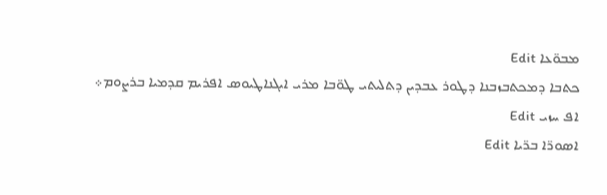ܡܒܘ̈ܥܐ Edit
ܟܬܒܐ ܕܡܟܬܒܙܒܢܐ ܕܛܘܪ ܥܒܕܝܢ ܕܬܠܝܬܝ ܛܘ̈ܒܐ ܡܪܝ ܐܝܓܢܐܛܝܘܣ ܐܦܪܝܡ ܩܕܡܝܐ ܒܪܨܘܡ܀
ܐܦ ܚܙܝ Edit
ܐܣܘܪ̈ܐ ܒܪ̈ܝܐ Edit